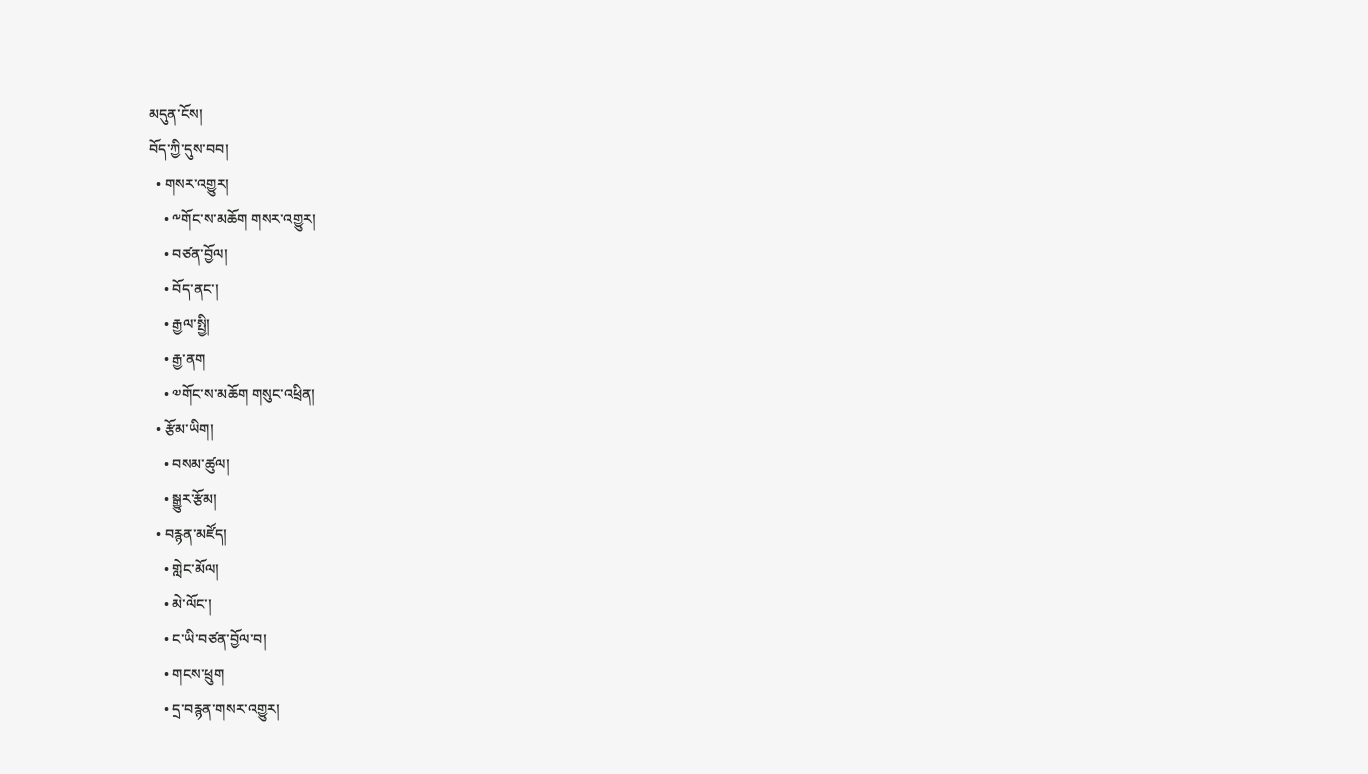མདུན་ངོས།
བོད་ཀྱི་དུས་བབ།
  • གསར་འགྱུར།
    • ༸གོང་ས་མཆོག གསར་འགྱུར།
    • བཙན་བྱོལ།
    • བོད་ནང་།
    • རྒྱལ་སྤྱི།
    • རྒྱ་ནག
    • ༧གོང་ས་མཆོག གསུང་འཕྲིན།
  • རྩོམ་ཡིག།
    • བསམ་ཚུལ།
    • སྒྱུར་རྩོམ།
  • བརྙན་མཛོད།
    • གླེང་མོལ།
    • མེ་ལོང་།
    • ང་ཡི་བཙན་བྱོལ་བ།
    • གངས་ཕྲུག
    • དྲ་བརྙན་གསར་འགྱུར།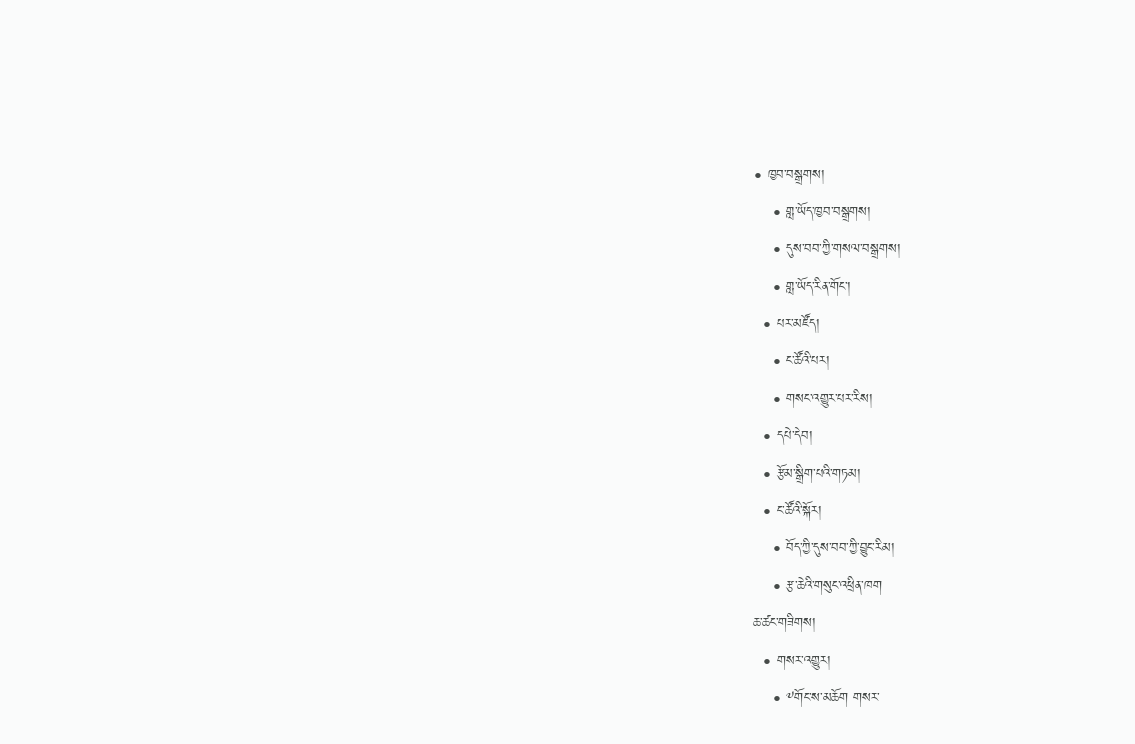• ཁྱབ་བསྒྲགས།
    • གླ་ཡོད་ཁྱབ་བསྒྲགས།
    • དུས་བབ་ཀྱི་གསལ་བསྒྲགས།
    • གླ་ཡོད་རིན་གོང་།
  • པར་མཛོད།
    • ང་ཚོའི་པར།
    • གསང་འགྱུར་པར་རིས།
  • དཔེ་དེབ།
  • རྩོམ་སྒྲིག་པའི་གཏམ།
  • ང་ཚོའི་སྐོར།
    • བོད་ཀྱི་དུས་བབ་ཀྱི་བྱུང་རིམ།
    • རྩ་ཆེའི་གསུང་འཕྲིན་ཁག
ཆ་ཚང་གཟིགས།
  • གསར་འགྱུར།
    • ༸གོང་ས་མཆོག གསར་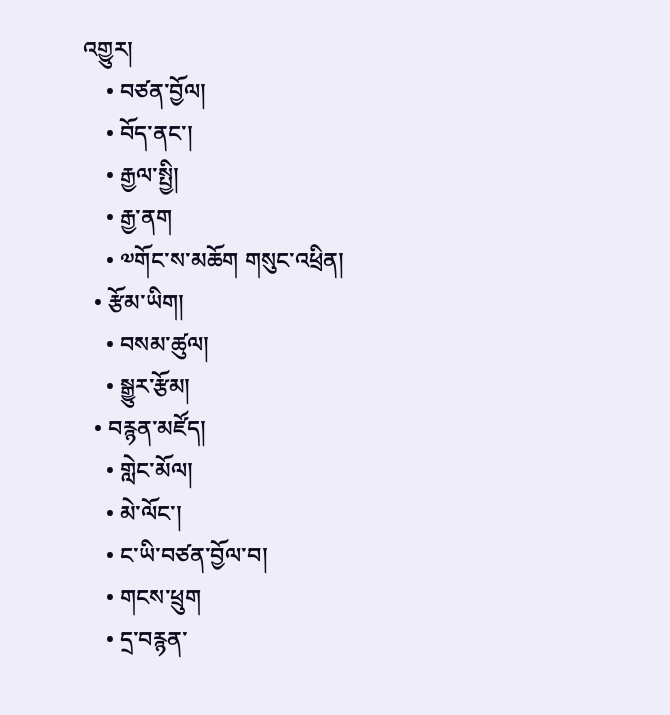འགྱུར།
    • བཙན་བྱོལ།
    • བོད་ནང་།
    • རྒྱལ་སྤྱི།
    • རྒྱ་ནག
    • ༧གོང་ས་མཆོག གསུང་འཕྲིན།
  • རྩོམ་ཡིག།
    • བསམ་ཚུལ།
    • སྒྱུར་རྩོམ།
  • བརྙན་མཛོད།
    • གླེང་མོལ།
    • མེ་ལོང་།
    • ང་ཡི་བཙན་བྱོལ་བ།
    • གངས་ཕྲུག
    • དྲ་བརྙན་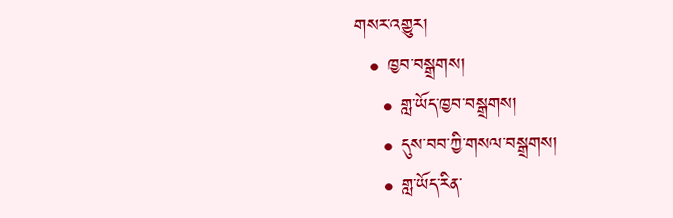གསར་འགྱུར།
  • ཁྱབ་བསྒྲགས།
    • གླ་ཡོད་ཁྱབ་བསྒྲགས།
    • དུས་བབ་ཀྱི་གསལ་བསྒྲགས།
    • གླ་ཡོད་རིན་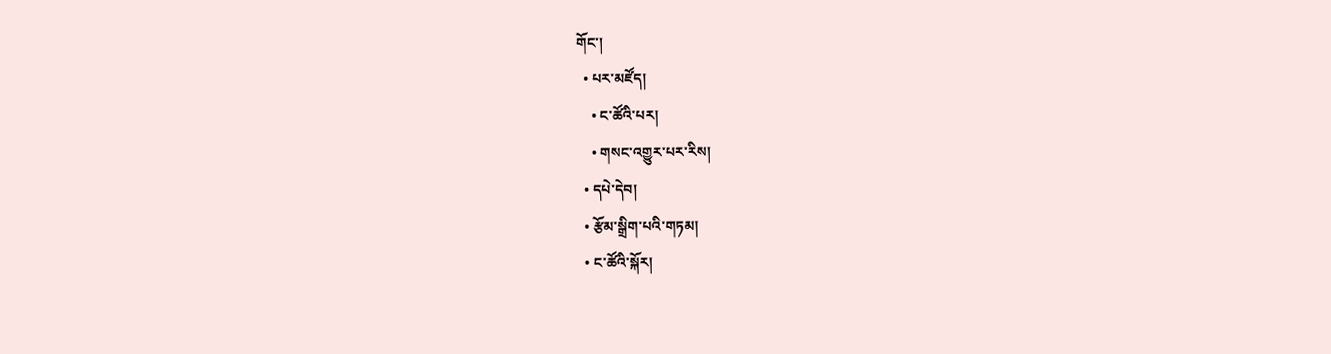གོང་།
  • པར་མཛོད།
    • ང་ཚོའི་པར།
    • གསང་འགྱུར་པར་རིས།
  • དཔེ་དེབ།
  • རྩོམ་སྒྲིག་པའི་གཏམ།
  • ང་ཚོའི་སྐོར།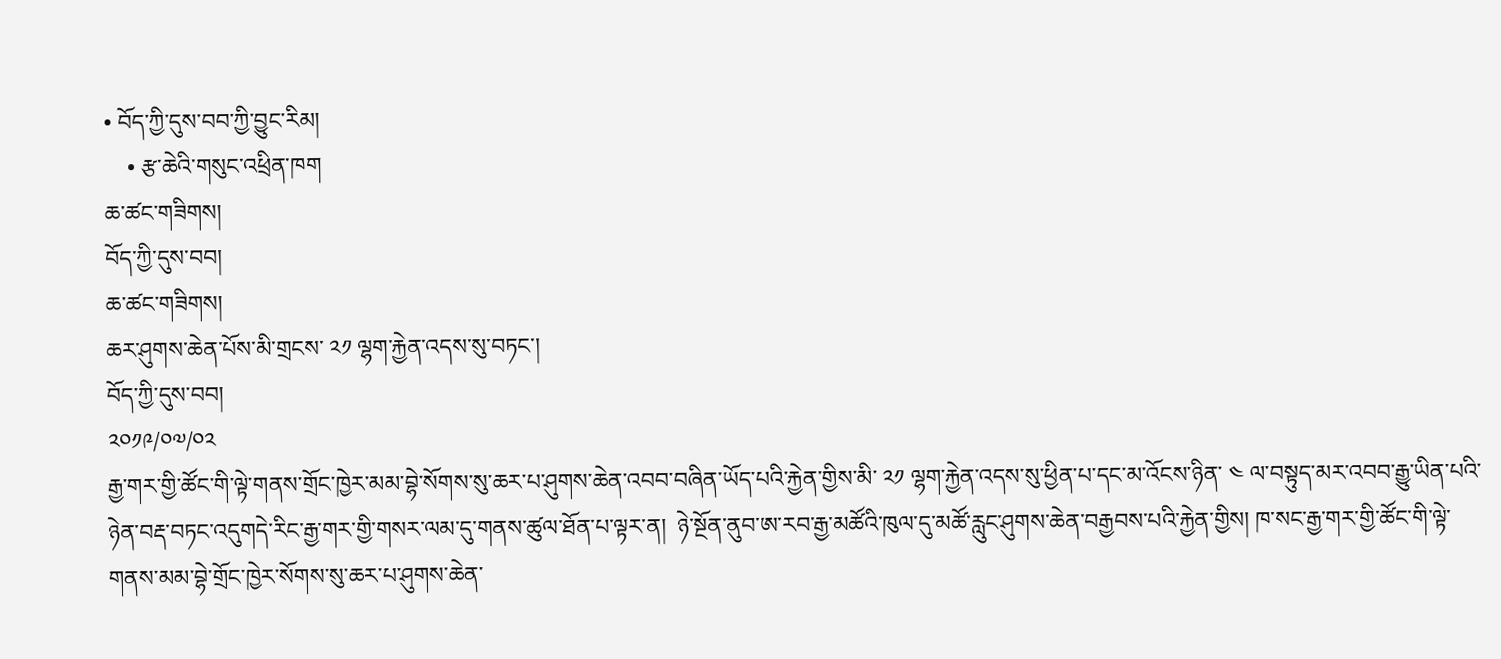• བོད་ཀྱི་དུས་བབ་ཀྱི་བྱུང་རིམ།
    • རྩ་ཆེའི་གསུང་འཕྲིན་ཁག
ཆ་ཚང་གཟིགས།
བོད་ཀྱི་དུས་བབ།
ཆ་ཚང་གཟིགས།
ཆར་ཤུགས་ཆེན་པོས་མི་གྲངས་ ༢༡ ལྷག་རྐྱེན་འདས་སུ་བཏང་།
བོད་ཀྱི་དུས་བབ།
༢༠༡༩/༠༧/༠༢
རྒྱ་གར་གྱི་ཚོང་གི་ལྟེ་གནས་གྲོང་ཁྱེར་མམ་བྷེ་སོགས་སུ་ཆར་པ་ཤུགས་ཆེན་འབབ་བཞིན་ཡོད་པའི་རྐྱེན་གྱིས་མི་ ༢༡ ལྷག་རྐྱེན་འདས་སུ་ཕྱིན་པ་དང་མ་འོངས་ཉིན་ ༤ ལ་བསྟུད་མར་འབབ་རྒྱུ་ཡིན་པའི་ཉེན་བརྡ་བཏང་འདུགདེ་རིང་རྒྱ་གར་གྱི་གསར་ལམ་དུ་གནས་ཚུལ་ཐོན་པ་ལྟར་ན།  ཉེ་སྔོན་ནུབ་ཨ་རབ་རྒྱ་མཚོའི་ཁུལ་དུ་མཚོ་རླུང་ཤུགས་ཆེན་བརྒྱབས་པའི་རྐྱེན་གྱིས། ཁ་སང་རྒྱ་གར་གྱི་ཚོང་གི་ལྟེ་གནས་མམ་བྷེ་གྲོང་ཁྱེར་སོགས་སུ་ཆར་པ་ཤུགས་ཆེན་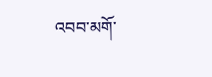འབབ་མགོ་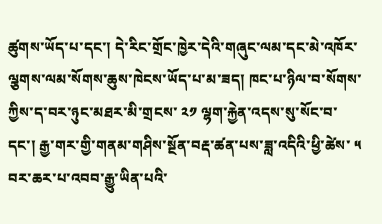ཚུགས་ཡོད་པ་དང་། དེ་རིང་གྲོང་ཁྱེར་དེའི་གཞུང་ལམ་དང་མེ་འཁོར་ལྕགས་ལམ་སོགས་ཆུས་ཁེངས་ཡོད་པ་མ་ཟད། ཁང་པ་ཉིལ་བ་སོགས་ཀྱིས་ད་བར་ཉུང་མཐར་མི་གྲངས་ ༢༡ ལྷག་རྐྱེན་འདས་སུ་སོང་བ་དང་། རྒྱ་གར་གྱི་གནམ་གཤིས་སྔོན་བརྡ་ཚན་པས་ཟླ་འདིའི་ཕྱི་ཚེས་ ༥ བར་ཆར་པ་འབབ་རྒྱུ་ཡིན་པའི་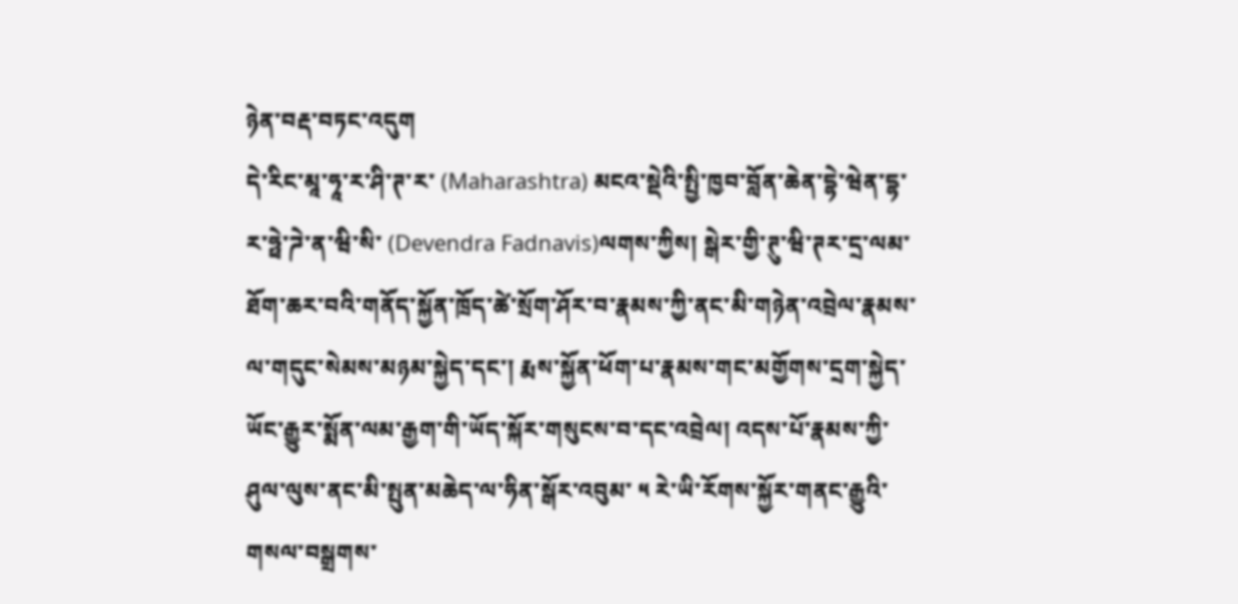ཉེན་བརྡ་བཏང་འདུག
དེ་རིང་མཱ་ཧཱ་ར་ཤི་ཊ་ར་ (Maharashtra) མངའ་སྡེའི་སྤྱི་ཁྱབ་བློན་ཆེན་དྷེ་ཝེན་དྷ་ར་ཧྥེ་ཌེ་ན་ཝི་སི་ (Devendra Fadnavis)ལགས་ཀྱིས། སྒེར་གྱི་ཊུ་ཝི་ཊར་དྲ་ལམ་ཐོག་ཆར་བའི་གནོད་སྐྱོན་ཁྲོད་ཚེ་སྲོག་ཤོར་བ་རྣམས་ཀྱི་ནང་མི་གཉེན་འབྲེལ་རྣམས་ལ་གདུང་སེམས་མཉམ་སྐྱེད་དང་། རྨས་སྐྱོན་ཕོག་པ་རྣམས་གང་མགྱོགས་དྲག་སྐྱེད་ཡོང་རྒྱུར་སྨོན་ལམ་རྒྱག་གི་ཡོད་སྐོར་གསུངས་བ་དང་འབྲེལ། འདས་པོ་རྣམས་ཀྱི་ཤུལ་ལུས་ནང་མི་སྤུན་མཆེད་ལ་ཧིན་སྒོར་འབུམ་ ༥ རེ་ཡི་རོགས་སྐྱོར་གནང་རྒྱུའི་གསལ་བསྒྲགས་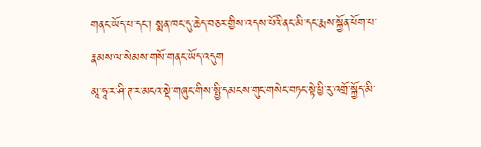གནང་ཡོད་པ་དང་། སྨན་ཁང་དུ་ཆེད་བཅར་གྱིས་འདས་པོའི་ནང་མི་དང་རྨས་སྐྱོན་ཕོག་པ་རྣམས་ལ་སེམས་གསོ་གནང་ཡོད་འདུག
མཱ་ཧཱ་ར་ཤི་ཊ་ར་མངའ་སྡེ་གཞུང་གིས་སྤྱི་དམངས་གུང་གསེང་བཏང་སྟེ་ཕྱི་རུ་འགྲོ་སྐྱོད་མི་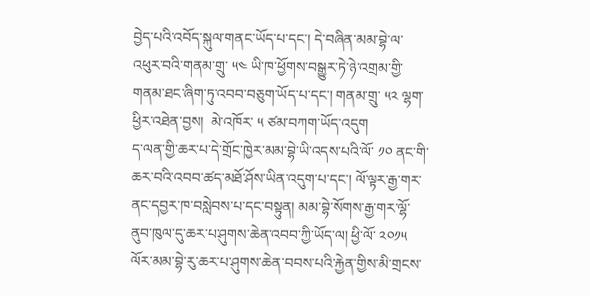བྱེད་པའི་འབོད་སྐུལ་གནང་ཡོད་པ་དང་། དེ་བཞིན་མམ་བྷེ་ལ་འཕུར་བའི་གནམ་གྲུ་ ༥༤ ཡི་ཁ་ཕྱོགས་བསྒྱུར་ཏེ་ཉེ་འགྲམ་གྱི་གནམ་ཐང་ཞིག་ཏུ་འབབ་བཅུག་ཡོད་པ་དང་། གནམ་གྲུ་ ༥༢ ལྷག་ཕྱིར་འཐེན་བྱས།  མེ་འཁོར་ ༥ ཙམ་བཀག་ཡོད་འདུག
ད་ལན་གྱི་ཆར་པ་དེ་གྲོང་ཁྱེར་མམ་བྷེ་ཡི་འདས་པའི་ལོ་ ༡༠ ནང་གི་ཆར་བའི་འབབ་ཚད་མཐོ་ཤོས་ཡིན་འདུག་པ་དང་། ལོ་ལྟར་རྒྱ་གར་ནང་དབྱར་ཁ་བསླེབས་པ་དང་བསྟུན། མམ་བྷེ་སོགས་རྒྱ་གར་ལྷོ་ནུབ་ཁུལ་དུ་ཆར་པ་ཤུགས་ཆེན་འབབ་ཀྱི་ཡོད་ལ། ཕྱི་ལོ་ ༢༠༡༥ ལོར་མམ་བྷེ་རུ་ཆར་པ་ཤུགས་ཆེན་བབས་པའི་རྐྱེན་གྱིས་མི་གྲངས་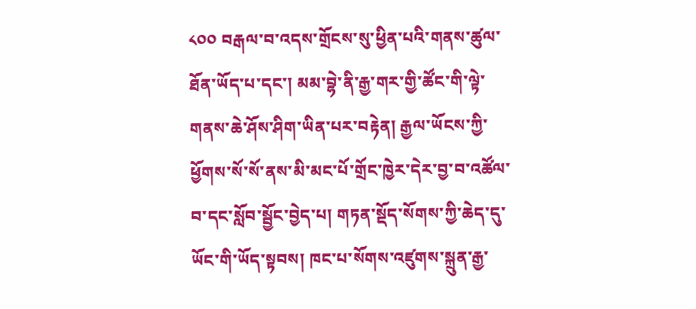༨༠༠ བརྒལ་བ་འདས་གྲོངས་སུ་ཕྱིན་པའི་གནས་ཚུལ་ཐོན་ཡོད་པ་དང་། མམ་བྷེ་ནི་རྒྱ་གར་གྱི་ཚོང་གི་ལྟེ་གནས་ཆེ་ཤོས་ཤིག་ཡིན་པར་བརྟེན། རྒྱལ་ཡོངས་ཀྱི་ཕྱོགས་སོ་སོ་ནས་མི་མང་པོ་གྲོང་ཁྱེར་དེར་བྱ་བ་འཚོལ་བ་དང་སློབ་སྦྱོང་བྱེད་པ། གཏན་སྡོད་སོགས་ཀྱི་ཆེད་དུ་ཡོང་གི་ཡོད་སྟབས། ཁང་པ་སོགས་འཛུགས་སྐྲུན་རྒྱ་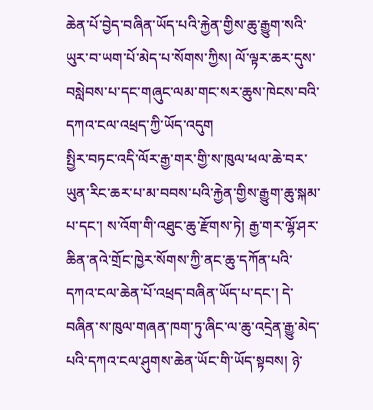ཆེན་པོ་བྱེད་བཞིན་ཡོད་པའི་རྐྱེན་གྱིས་ཆུ་རྒྱུག་སའི་ཡུར་བ་ཡག་པོ་མེད་པ་སོགས་ཀྱིས། ལོ་ལྟར་ཆར་དུས་བསླེབས་པ་དང་གཞུང་ལམ་གང་སར་ཆུས་ཁེངས་བའི་དཀའ་ངལ་འཕྲད་ཀྱི་ཡོད་འདུག
སྤྱིར་བཏང་འདི་ལོར་རྒྱ་གར་གྱི་ས་ཁུལ་ཕལ་ཆེ་བར་ཡུན་རིང་ཆར་པ་མ་བབས་པའི་རྐྱེན་གྱིས་རྒྱུག་ཆུ་སྐམ་པ་དང་། ས་འོག་གི་འཐུང་ཆུ་རྫོགས་ཏེ། རྒྱ་གར་ལྷོ་ཤར་ཆིན་ནའེ་གྲོང་ཁྱེར་སོགས་ཀྱི་ནང་ཆུ་དཀོན་པའི་དཀའ་ངལ་ཆེན་པོ་འཕྲད་བཞིན་ཡོད་པ་དང་། དེ་བཞིན་ས་ཁུལ་གཞན་ཁག་ཏུ་ཞིང་ལ་ཆུ་འདྲེན་རྒྱུ་མེད་པའི་དཀའ་ངལ་ཤུགས་ཆེན་ཡོང་གི་ཡོད་སྟབས། ཉེ་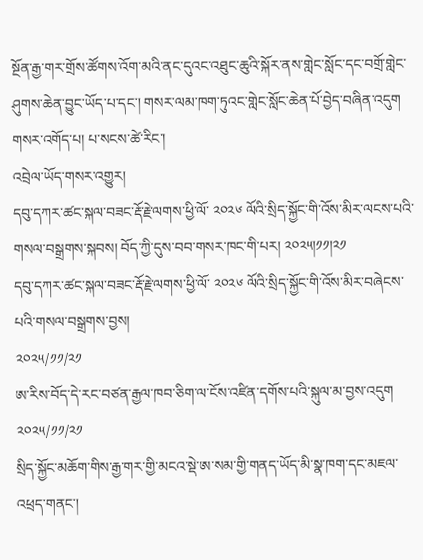སྔོན་རྒྱ་གར་གྲོས་ཚོགས་འོག་མའི་ནང་དུའང་འཐུང་ཆུའི་སྐོར་ནས་གླེང་སློང་དང་བགྲོ་གླེང་ཤུགས་ཆེན་བྱུང་ཡོད་པ་དང་། གསར་ལམ་ཁག་ཏུའང་གླེང་སློང་ཆེན་པོ་བྱེད་བཞིན་འདུག
གསར་འགོད་པ། པ་སངས་ཚེ་རིང་།
འབྲེལ་ཡོད་གསར་འགྱུར།
དབུ་དཀར་ཚང་སྐལ་བཟང་རྡོ་རྗེ་ལགས་ཕྱི་ལོ་ ༢༠༢༦ ལོའི་སྲིད་སྐྱོང་གི་འོས་མིར་ལངས་པའི་གསལ་བསྒྲགས་སྐབས། བོད་ཀྱི་དུས་བབ་གསར་ཁང་གི་པར། ༢༠༢༥།༡༡།༢༡
དབུ་དཀར་ཚང་སྐལ་བཟང་རྡོ་རྗེ་ལགས་ཕྱི་ལོ་ ༢༠༢༦ ལོའི་སྲིད་སྐྱོང་གི་འོས་མིར་བཞེངས་པའི་གསལ་བསྒྲགས་བྱས།
༢༠༢༥/༡༡/༢༡
ཨ་རིས་བོད་དེ་རང་བཙན་རྒྱལ་ཁབ་ཅིག་ལ་ངོས་འཛིན་དགོས་པའི་སྐུལ་མ་བྱས་འདུག
༢༠༢༥/༡༡/༢༡
སྲིད་སྐྱོང་མཆོག་གིས་རྒྱ་གར་གྱི་མངའ་སྡེ་ཨ་སམ་གྱི་གནད་ཡོད་མི་སྣ་ཁག་དང་མཇལ་འཕྲད་གནང་།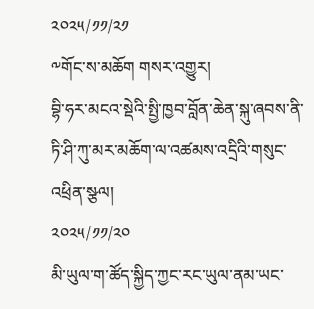༢༠༢༥/༡༡/༢༡
༸གོང་ས་མཆོག གསར་འགྱུར།
བྷི་ཧར་མངའ་སྡེའི་སྤྱི་ཁྱབ་བློན་ཆེན་སྐུ་ཞབས་ནི་ཏི་ཤི་ཀུ་མར་མཆོག་ལ་འཚམས་འདྲིའི་གསུང་འཕྲིན་སྩལ།
༢༠༢༥/༡༡/༢༠
མི་ཡུལ་ག་ཚོད་སྐྱིད་ཀྱང་རང་ཡུལ་ནམ་ཡང་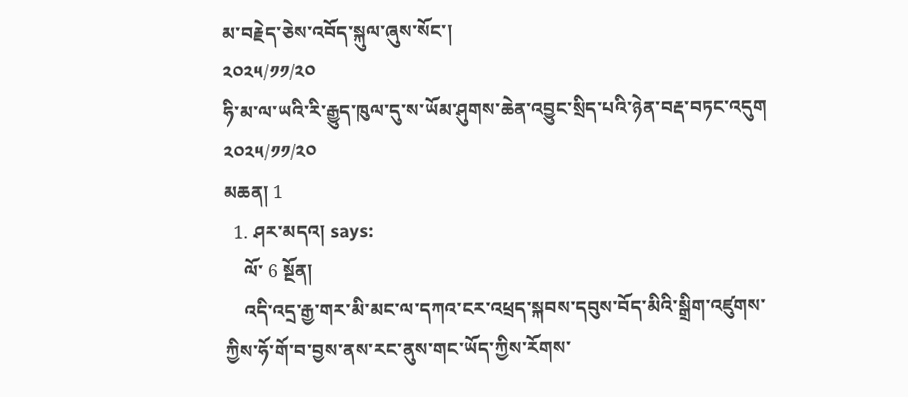མ་བརྗེད་ཅེས་འབོད་སྐུལ་ཞུས་སོང་།
༢༠༢༥/༡༡/༢༠
ཧི་མ་ལ་ཡའི་རི་རྒྱུད་ཁུལ་དུ་ས་ཡོམ་ཤུགས་ཆེན་འབྱུང་སྲིད་པའི་ཉེན་བརྡ་བཏང་འདུག
༢༠༢༥/༡༡/༢༠
མཆན། 1
  1. ཤར་མདའ། says:
    ལོ་ 6 སྔོན།
    འདི་འདྲ་རྒྱ་གར་མི་མང་ལ་དཀའ་ངར་འཕྲད་སྐབས་དབུས་བོད་མིའི་སྒྲིག་འཛུགས་ཀྱིས་ཧོ་གོ་བ་བྱས་ནས་རང་ནུས་གང་ཡོད་ཀྱིས་རོགས་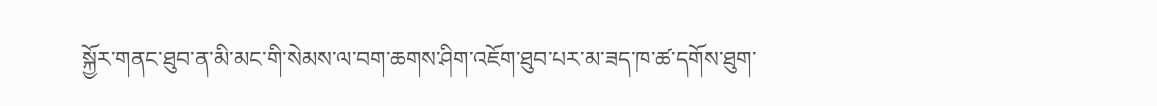སྐྱོར་གནང་ཐུབ་ན་མི་མང་གི་སེམས་ལ་བག་ཆགས་ཤིག་འཇོག་ཐུབ་པར་མ་ཟད་ཁ་ཚ་དགོས་ཐུག་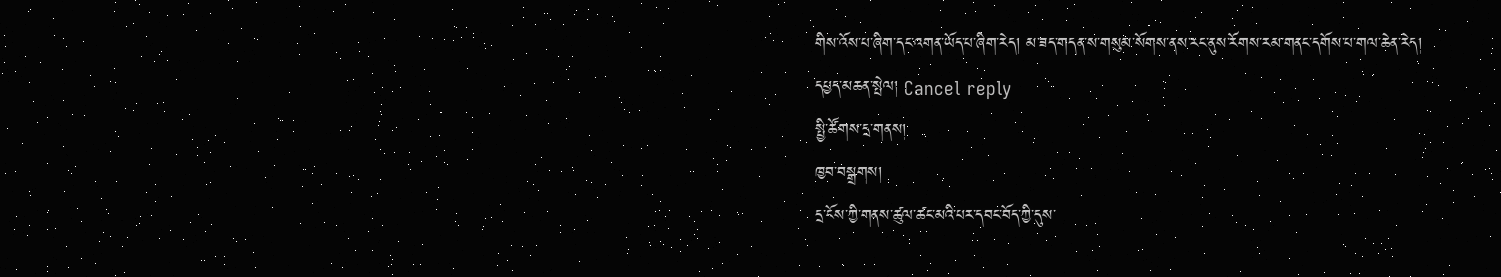གིས་འོས་པ་ཞིག་དང་འགན་ཡོད་པ་ཞིག་རེད། མ་ཟད་གདན་ས་གསུམ་སོགས་ནས་རང་ནུས་རོགས་རམ་གནང་དགོས་པ་གལ་ཆེན་རེད།
དཔྱད་མཆན་སྤེལ། Cancel reply
སྤྱི་ཚོགས་དྲ་གནས།
ཁྱབ་བསྒྲགས།
དྲ་ངོས་ཀྱི་གནས་ཚུལ་ཚང་མའི་པར་དབང་བོད་ཀྱི་དུས་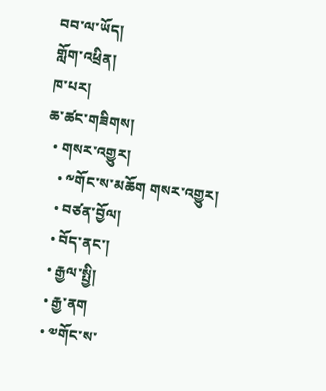བབ་ལ་ཡོད།
གློག་འཕྲིན།
ཁ་པར།
ཆ་ཚང་གཟིགས།
  • གསར་འགྱུར།
    • ༸གོང་ས་མཆོག གསར་འགྱུར།
    • བཙན་བྱོལ།
    • བོད་ནང་།
    • རྒྱལ་སྤྱི།
    • རྒྱ་ནག
    • ༧གོང་ས་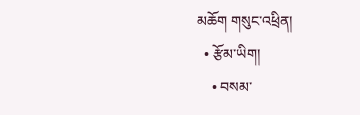མཆོག གསུང་འཕྲིན།
  • རྩོམ་ཡིག།
    • བསམ་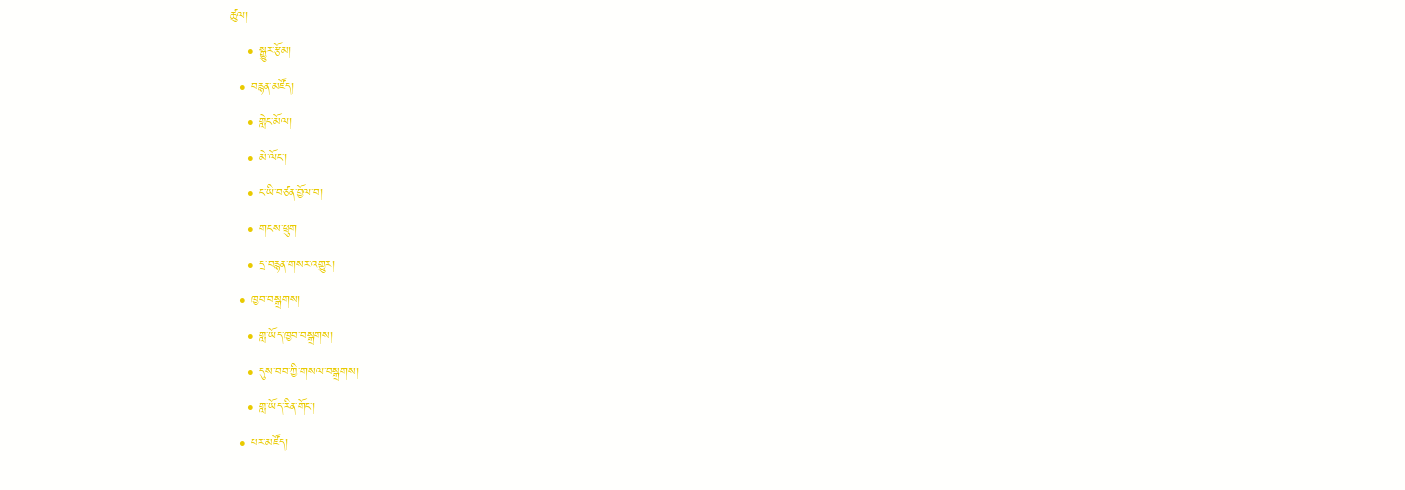ཚུལ།
    • སྒྱུར་རྩོམ།
  • བརྙན་མཛོད།
    • གླེང་མོལ།
    • མེ་ལོང་།
    • ང་ཡི་བཙན་བྱོལ་བ།
    • གངས་ཕྲུག
    • དྲ་བརྙན་གསར་འགྱུར།
  • ཁྱབ་བསྒྲགས།
    • གླ་ཡོད་ཁྱབ་བསྒྲགས།
    • དུས་བབ་ཀྱི་གསལ་བསྒྲགས།
    • གླ་ཡོད་རིན་གོང་།
  • པར་མཛོད།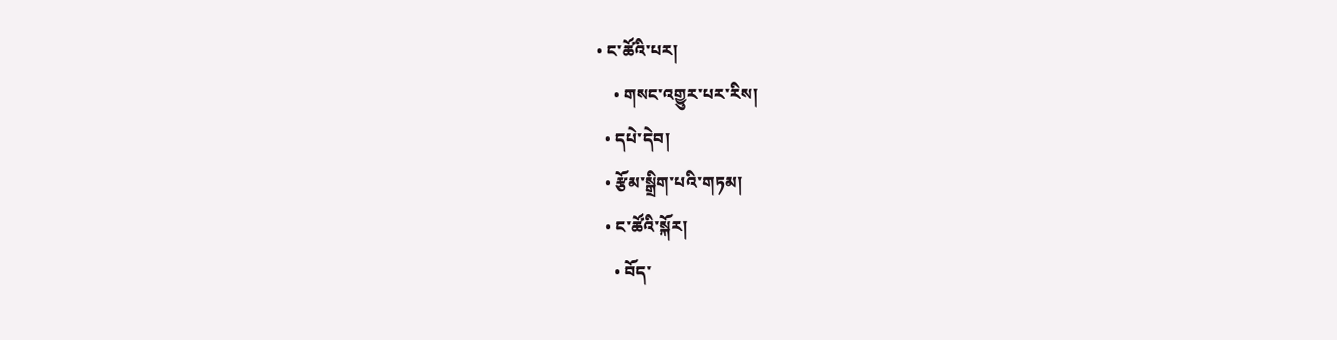• ང་ཚོའི་པར།
    • གསང་འགྱུར་པར་རིས།
  • དཔེ་དེབ།
  • རྩོམ་སྒྲིག་པའི་གཏམ།
  • ང་ཚོའི་སྐོར།
    • བོད་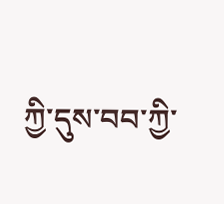ཀྱི་དུས་བབ་ཀྱི་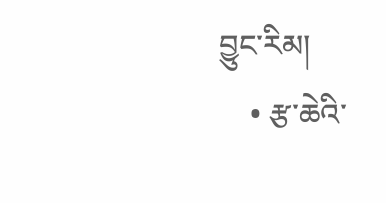བྱུང་རིམ།
    • རྩ་ཆེའི་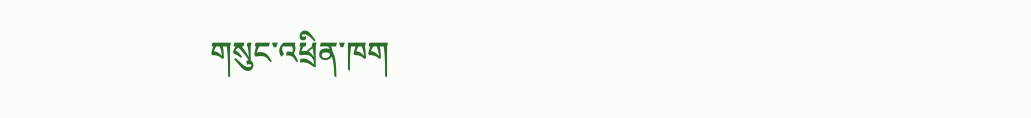གསུང་འཕྲིན་ཁག